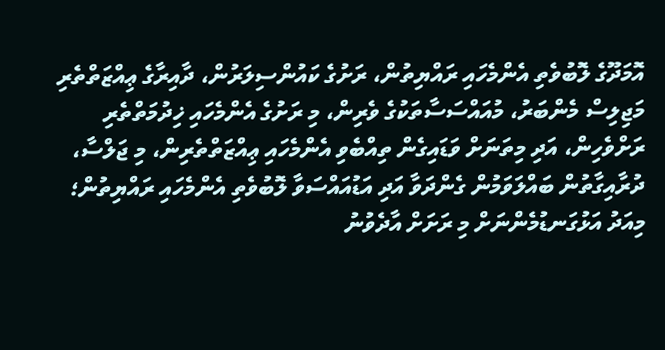އޮމަދޫގެ ލޮބުވެތި އެންމެހައި ރައްޔިތުން، ރަށުގެ ކައުންސިލަރުން، ދާއިރާގެ ޢިއްޒަތްތެރި މަޖިލިސް މެންބަރު، މުއައްސަސާތަކުގެ ވެރިން، މި ރަށުގެ އެންމެހައި ޚިދުމަތްތެރި ރަށްވެހިން، އަދި މިތަނަށް ވަޑައިގެން ތިއްބެވި އެންމެހައި ޢިއްޒަތްތެރިން، މި ޖަލްސާ، ދުރާއިގާތުން ބައްލަވަމުން ގެންދަވާ އަދި އަޑުއައްސަވާ ލޮބުވެތި އެންމެހައި ރައްޔިތުން؛
މިއަދު އަޅުގަނޑުމެންނަށް މި ރަށަށް އާދެވުނު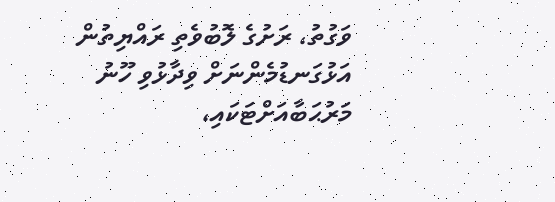ވަގުތު، ރަށުގެ ލޮބުވެތި ރައްޔިތުން އަޅުގަނޑުމެންނަށް ވިދާޅުވި ހޫނު މަރުޙަބާއަށްޓަކައި،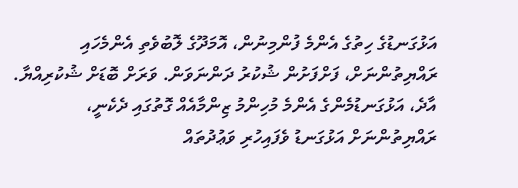އަޅުގަނޑުގެ ހިތުގެ އެންމެ ފުންމިނުން، އޮމަދޫގެ ލޮބުވެތި އެންމެހައި ރައްޔިތުންނަށް، ފަށްފަށުން ޝުކުރު ދަންނަވަން. ވަރަށް ބޮޑަށް ޝުކުރިއްޔާ.
އާދެ، އަޅުގަނޑުމެންގެ އެންމެ މުހިންމު ޒިންމާއެއް ގޮތުގައި ދެކެނީ، ރައްޔިތުންނަށް އަޅުގަނޑު ވެފައިހުރި ވަޢުދުތައް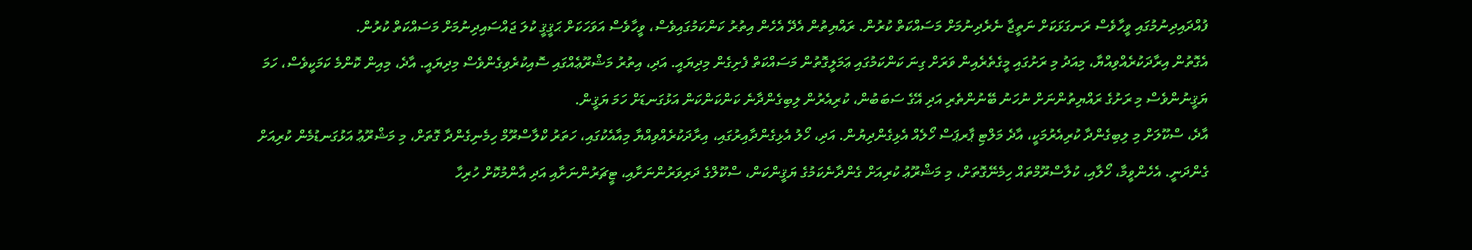ފުއްދައިދިނުމުގައި ވީހާވެސް ރަނގަޅަކަށް ނަތީޖާ ނެރެދިނުމަށް މަސައްކަތް ކުރުން. ރައްޔިތުން އެދޭ އެހެން އިތުރު ކަންކަމުގައިވެސް، ވީހާވެސް އަވަހަކަށް ޙަޤީޤީ ކުލަ ޖައްސައިދިނުމަށް މަސައްކަތް ކުރުން.
އެގޮތުން އިރާދަކުރެއްވިއްޔާ، މިއަދު މި ރަށުގައި މީގެތެރެއިން ވަރަށް ގިނަ ކަންކަމުގައި ޢަމަލީގޮތުން މަސައްކަތް ފެށިގެން މިދިޔައީ. އަދި، އިތުރު މަޝްރޫޢެއްގައި ސޮއިކުރެވިގެންވެސް މިދިޔައީ. އާދެ، މިއިން ކޮންމެ ކަމަކީވެސް، ހަމަ ޔަޤީނުންވެސް މި ރަށުގެ ރައްޔިތުންނަށް ނުހަނު ބޭނުންތެރި އަދި އޭގެ ސަބަބުން، ކުރިއެރުން ލިބިގެންދާނެ ކަންކަންކަން އަޅުގަނޑަށް ހަމަ ޔަޤީން.
އާދެ، ސްކޫލަށް މި ލިބިގެންދާ ކުރިއެރުމަކީ، އާދެ މަލްޓި ޕާރޕަސް ހޯލެއް އެޅިގެންދިޔުން. އަދި، ހޯލު އެޅިގެންދާއިރުގައި، އިރާދަކުރެއްވިއްޔާ މިއާއެކުގައި، ހަތަރު ކްލާސްރޫމް ހިމެނިގެންދާ ގޮތަށް، މި މަޝްރޫޢު އަޅުގަނޑުމެން ކުރިއަށް ގެންދަނީ. އެހެންވީމާ، ހޯލާއި، ކުލާސްރޫމްތައް ހިމެނޭގޮތަށް، މި މަޝްރޫޢު ކުރިއަށް ގެންދާނެކަމުގެ ޔަޤީންކަން، ސްކޫލްގެ ދަރިވަރުންނަށާއި، ޓީޗަރުންނަށާއި އަދި އާންމުކޮށް ހުރިހާ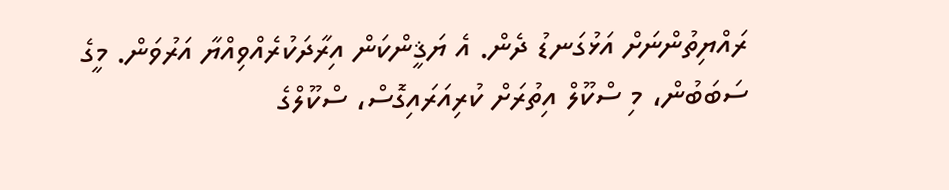ރައްޔިތުންނަށް އަޅުގަނޑު ދެން. އެ ޔަޤީންކަން އިރާދަކުރެއްވިއްޔާ އަރުވަން. މީގެ ސަބަބުން، މި ސްކޫލް އިތުރަށް ކުރިއަރައިގޮސް، ސްކޫލްގެ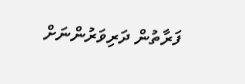ފަރާތުން ދަރިވަރުންނަށް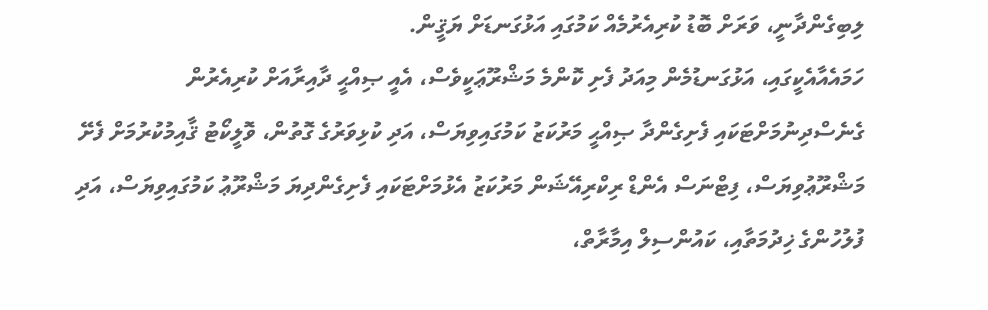ލިބިގެންދާނީ، ވަރަށް ބޮޑު ކުރިއެރުމެއް ކަމުގައި އަޅުގަނޑަށް ޔަޤީން.
ހަމައެއާއެކީގައި، އަޅުގަނޑުމެން މިއަދު ފެށި ކޮންމެ މަޝްރޫޢަކީވެސް، އެއީ ޞިއްޙީ ދާއިރާއަށް ކުރިއެރުން ގެނެސްދިނުމަށްޓަކައި ފެށިގެންދާ ޞިއްޙީ މަރުކަޒު ކަމުގައިވިޔަސް، އަދި ކުޅިވަރުގެ ގޮތުން، ވޮލީކޯޓު ޤާއިމުކުރުމަށް ފެށޭ މަޝްރޫޢުވިޔަސް، ފިޓްނަސް އެންޑް ރިކްރިއޭޝަން މަރުކަޒު އެޅުމަށްޓަކައި ފެށިގެންދިޔަ މަޝްރޫޢު ކަމުގައިވިޔަސް، އަދި ފުލުހުންގެ ޚިދުމަތާއި، ކައުންސިލް އިމާރާތް،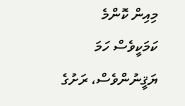މިއިން ކޮންމެ ކަމަކީވެސް ހަމަ ޔަޤީނުންވެސް، ރަށުގެ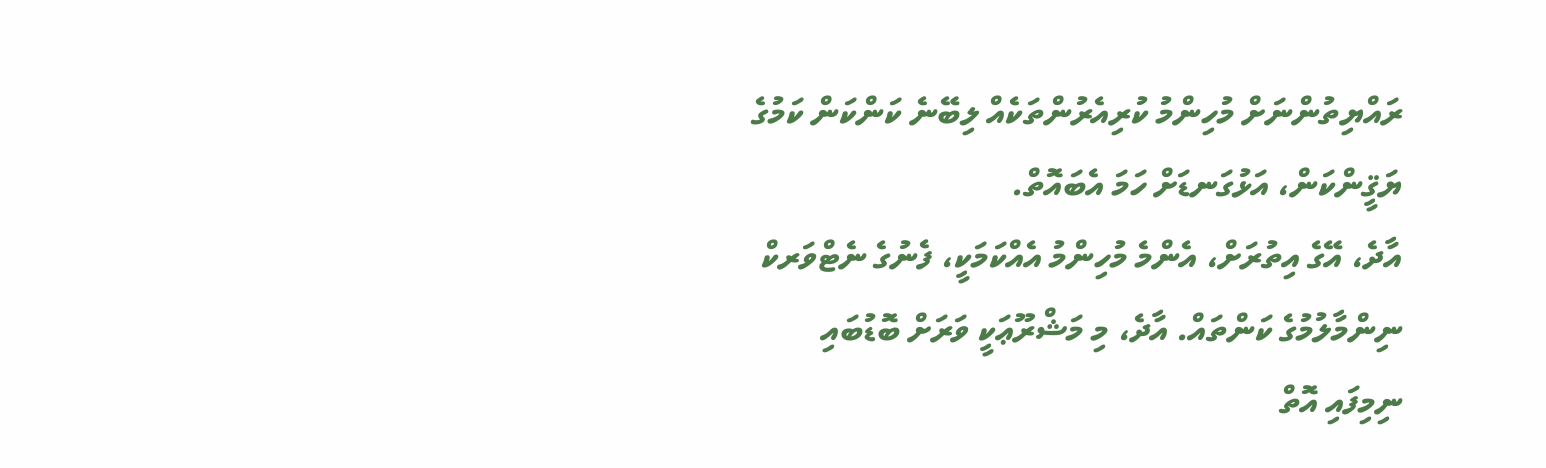ރައްޔިތުންނަށް މުހިންމު ކުރިއެރުންތަކެއް ލިބޭނެ ކަންކަން ކަމުގެ ޔަޤީންކަން، އަޅުގަނޑަށް ހަމަ އެބައޮތް.
އާދެ، އޭގެ އިތުރަށް، އެންމެ މުހިންމު އެއްކަމަކީ، ފެނުގެ ނެޓްވަރކް ނިންމާލުމުގެ ކަންތައް. އާދެ، މި މަޝްރޫޢަކީ ވަރަށް ބޮޑުބައި ނިމިފައި އޮތް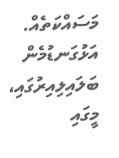މަސައްކަތެއް. އަޅުގަނޑުމެން ބަލައިލިއިރުގައި، މީގައި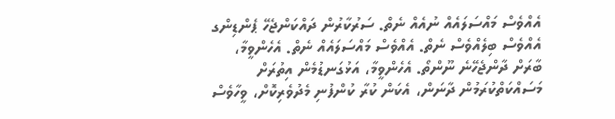އެއްވެސް މައްސަލައެއް ނުއެއް ނެތް. ސަރުކާރުން ދައްކަންޖެހޭ ޕެންޑިންގ އެއްވެސް ބިލެއްވެސް ނެތް. އެއްވެސް މައްސަލައެއް ނެތް. އެހެންވީމާ، ބާރަށް ދާންޖެހޭނެ ނޫންތޯ. އެހެންވީމާ، އަޅުގަނޑުމެން އިތުރަށް މަސައްކަތްކުރަމުން ދާނަން، އެކަން ކުރާ ކުންފުނި މެދުވެރިކޮށް، ވީހާވެސް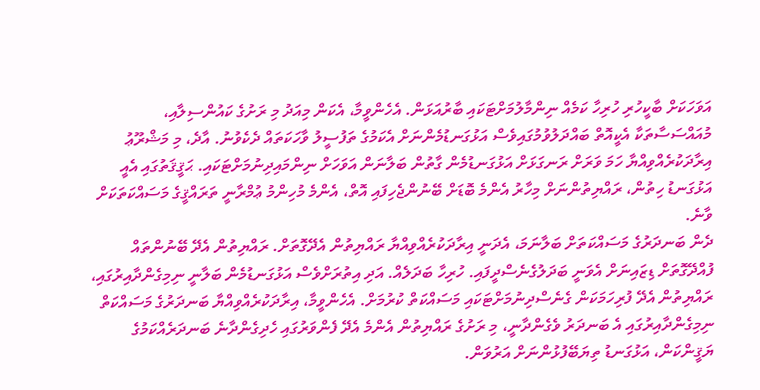އަވަހަކަށް ބާކީހުރި ހުރިހާ ކަމެއް ނިންމާލުމަށްޓަކައި ބާރުއަޅަން. އެހެންވީމާ، އެކަން މިއަދު މި ރަށުގެ ކައުންސިލާއި، މުއައްސަސާތަކާ އެކީއޮތް ބައްދަލުވުމުގައިވެސް އަޅުގަނޑުމެންނަށް އެކަމުގެ ތަފުސީލު ވާހަކަތައް ދެކެވުނު. އާދެ، މި މަޝްރޫޢު އިރާދަކުރެއްވިއްޔާ ހަމަ ވަރަށް ރަނގަޅަށް އަޅުގަނޑުމެން ގާތުން ބަލާނަން އަވަހަށް ނިންމައިދިނުމަށްޓަކައި. ޙަޤީޤަތުގައި އެއީ އަޅުގަނޑު ހިތުން، ރައްޔިތުންނަށް މިހާރު އެންމެ ބޮޑަށް ބޭނުންޖެހިފައި އޮތް، އެންމެ މުހިންމު ޢުމްރާނީ ތަރައްޤީގެ މަސައްކަތަކަށް ވާނެ.
ދެން ބަނދަރުގެ މަސައްކަތަށް ބަލާނަމަ، އެދަނީ އިރާދަކުރެއްވިއްޔާ ރައްޔިތުން އެދޭގޮތަށް. ރައްޔިތުން އެދޭ ބޭނުންތައް ފުއްދޭގޮތަށް ޑިޒައިނަށް އެވަނީ ބަދަލުގެނެސްދީފައި. ހުރިހާ ބަދަލެއް. އަދި އިތުރަށްވެސް އަޅުގަނޑުމެން ބަލާނީ ނިމިގެންދާއިރުގައި، ރައްޔިތުން އެދޭ ފުރިހަމަކަން ގެނެސްދިނުމަށްޓަކައި މަސައްކަތް ކުރުމަށް. އެހެންވީމާ، އިރާދަކުރެއްވިއްޔާ ބަނދަރުގެ މަސައްކަތް ނިމިގެންދާއިރުގައި އެ ބަނދަރު ވެގެންދާނީ، މި ރަށުގެ ރައްޔިތުން އެންމެ އެދޭ ފެންވަރުގައި ހެދިގެންދާނެ ބަނދަރެއްކަމުގެ ޔަޤީންކަން، އަޅުގަނޑު ތިޔަބޭފުޅުންނަށް އަރުވަން.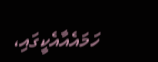ހަމައެއާއެކީގައި،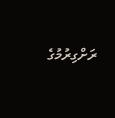ރަށްގިރުމުގެ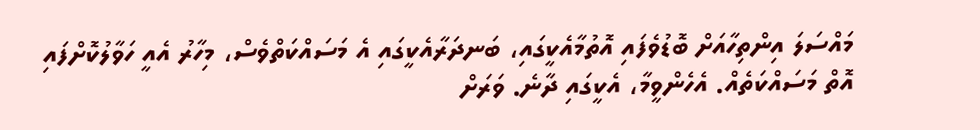މައްސަލަ އިންތިހާއަށް ބޮޑުވެފައި އޮތުމާއެކީގައި، ބަނދަރާއެކީގައި އެ މަސައްކަތްވެސް، މިހާރު އެއީ ހަވާލުކޮށްފައި އޮތް މަސައްކަތެއް. އެހެންވީމާ، އެކީގައި ދާނެ. ވަރަށް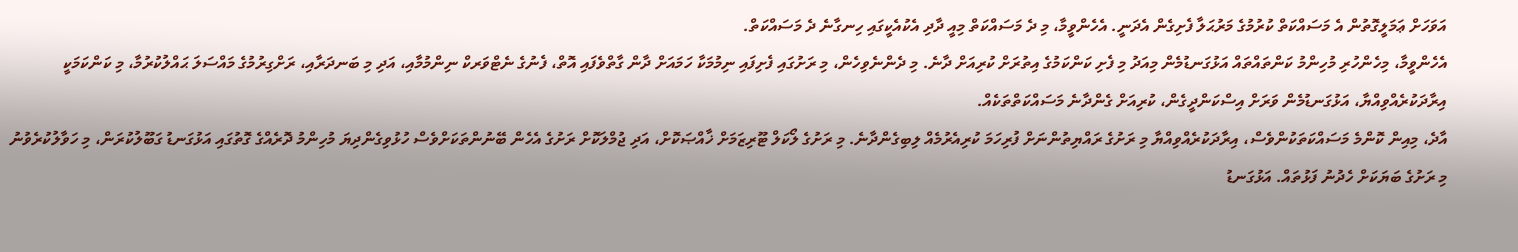އަވަހަށް ޢަމަލީގޮތުން އެ މަސައްކަތް ކުރުމުގެ މަރުޙަލާ ފެށިގެން އެދަނީ. އެހެންވީމާ، މި ދެ މަސައްކަތް މިއީ ދާދި އެކުއެކީގައި ހިނގާނެ ދެ މަސައްކަތް.
އެހެންވީމާ، މިހެންހުރި މުހިންމު ކަންތައްތައް އަޅުގަނޑުމެން މިއަދު މި ފެށި ކަންކަމުގެ އިތުރަށް ކުރިއަށް ދާނެ. މި ދެންނެވިހެން، މި ރަށުގައި ފެށިފައި ނިމުމަކާ ހަމައަށް ދާން ގާތްވެފައި އޮތް، ފެނުގެ ނެޓްވަރކް ނިންމުމާއި، އަދި މި ބަނދަރާއި، ރަށްގިރުމުގެ މައްސަލަ ޙައްލުކުރުމާ، މި ކަންކަމަކީ އިރާދަކުރެއްވިއްޔާ، އަޅުގަނޑުމެން ވަރަށް އިސްކަންދީގެން، ކުރިއަށް ގެންދާނެ މަސައްކަތްތަކެއް.
އާދެ، މިއިން ކޮންމެ މަސައްކަތަކުންވެސް، އިރާދަކުރެއްވިއްޔާ މި ރަށުގެ ރައްޔިތުންނަށް ފުރިހަމަ ކުރިއެރުމެއް ލިބިގެންދާނެ. މި ރަށުގެ ލޯކަލް ޓޫރިޒަމަށް ޚާއްޞަކޮށް، އަދި ޖުމްލަކޮށް ރަށުގެ އެހެން ބޭނުންތަކަށްވެސް ހުޅުވިގެންދިޔަ މުހިންމު ދޮރެއްގެ ގޮތުގައި އަޅުގަނޑު ގަބޫލުކުރަން، މި ހަވާލުކުރެވުނު މި ރަށުގެ ބަޔަކަށް ހެދުނު ފަޅުތައް. އަޅުގަނޑު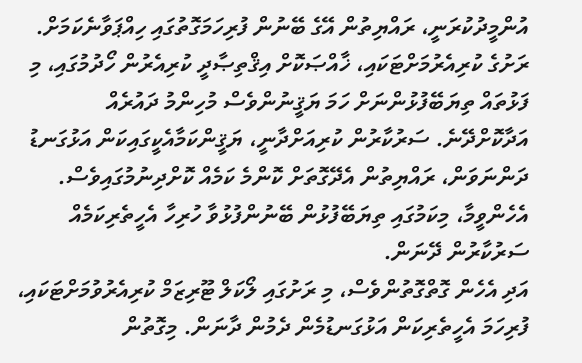އުންމީދުކުރަނީ، ރައްޔިތުން އޭގެ ބޭނުން ފުރިހަމަގޮތުގައި ހިއްޕަވާނެކަމަށް. ރަށުގެ ކުރިއެރުމަށްޓަކައި، ޚާއްޞަކޮށް އިޤްތިޞާދީ ކުރިއެރުން ހޯދުމުގައި، މި ފަޅުތައް ތިޔަބޭފުޅުންނަށް ހަމަ ޔަޤީނުންވެސް މުހިންމު ދައުރެއް އަދާކޮށްދޭނެ. ސަރުކާރުން ކުރިއަށްދާނީ، ޔަޤީންކަމާއެކީގައިކަން އަޅުގަނޑު ދަންނަވަން، ރައްޔިތުން އެދޭގޮތަށް ކޮންމެ ކަމެއް ކޮށްދިނުމުގައިވެސް. އެހެންވީމާ، މިކަމުގައި ތިޔަބޭފުޅުން ބޭނުންފުޅުވާ ހުރިހާ އެހީތެރިކަމެއް ސަރުކާރުން ދޭނަން.
އަދި އެހެން ގޮތްގޮތުންވެސް، މި ރަށުގައި ލޯކަލް ޓޫރިޒަމް ކުރިއެރުވުމަށްޓަކައި، ފުރިހަމަ އެހީތެރިކަން އަޅުގަނޑުމެން ދެމުން ދާނަން. މިގޮތުން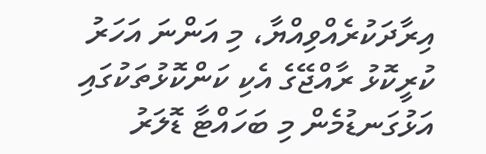އިރާދަކުރެއްވިއްޔާ، މި އަންނަ އަހަރު ކުރީކޮޅު ރާއްޖޭގެ އެކި ކަންކޮޅުތަކުގައި އަޅުގަނޑުމެން މި ބަހައްޓާ ޑޮލަރު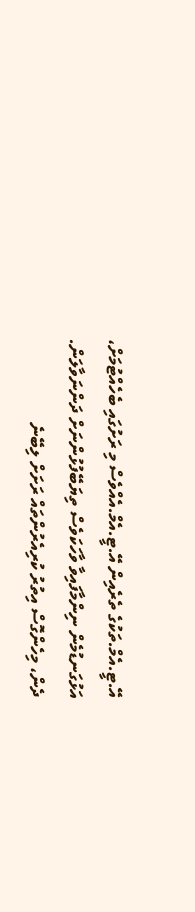އޭ.ޓީ.އެމް.ތަކުގެ ތެރެއިން އޭ.ޓީ.އެމް.އެއްވެސް މި ރަށުގައި ބެހެއްޓުމަށް، އަޅުގަނޑުމެން ނިންމާފައިވާ ވާހަކަވެސް ތިޔަބޭފުޅުންނަށް ދަންނަވާލަން.
ދެން، މިހެންގޮސް އިތުރު ކުރިއެރުންތައް ރަށަށް ލިބޭނެ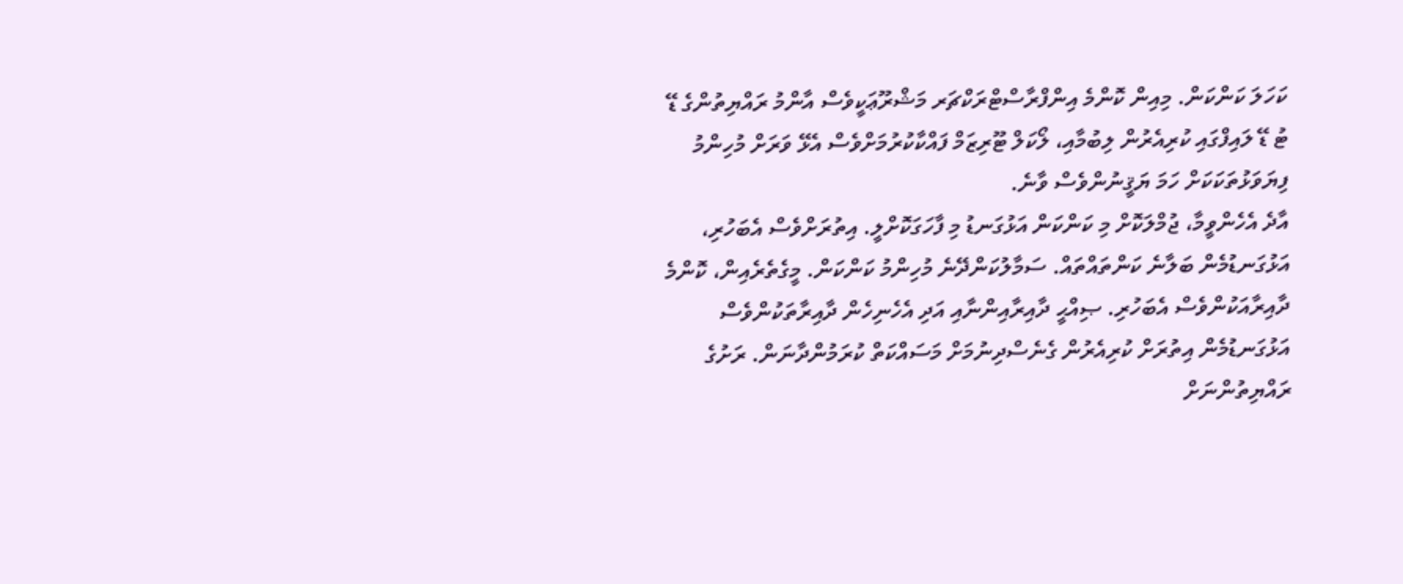ކަހަލަ ކަންކަން. މިއިން ކޮންމެ އިންފްރާސްޓްރަކްޗަރ މަޝްރޫޢަކީވެސް އާންމު ރައްޔިތުންގެ ޑޭ ޓު ޑޭ ލައިފްގައި ކުރިއެރުން ލިބުމާއި، ލޯކަލް ޓޫރިޒަމް ފައްކާކުރުމަށްވެސް އެޅޭ ވަރަށް މުހިންމު ފިޔަވަޅުތަކަކަށް ހަމަ ޔަޤީނުންވެސް ވާނެ.
އާދެ އެހެންވީމާ، ޖުމްލަކޮށް މި ކަންކަން އަޅުގަނޑު މި ފާހަގަކޮށްލީ. އިތުރަށްވެސް އެބަހުރި، އަޅުގަނޑުމެން ބަލާނެ ކަންތައްތައް. ސަމާލުކަންދޭނެ މުހިންމު ކަންކަން. މީގެތެރެއިން، ކޮންމެ ދާއިރާއަކުންވެސް އެބަހުރި. ޞިއްޙީ ދާއިރާއިންނާއި އަދި އެހެނިހެން ދާއިރާތަކުންވެސް އަޅުގަނޑުމެން އިތުރަށް ކުރިއެރުން ގެނެސްދިނުމަށް މަސައްކަތް ކުރަމުންދާނަން. ރަށުގެ ރައްޔިތުންނަށް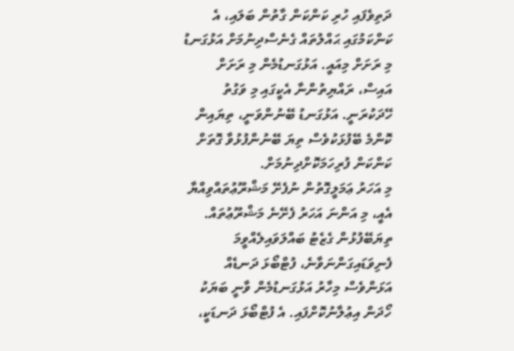ދަތިވެފައި ހުރި ކަންކަން ގާތުން ބަލައި، އެ ކަންކަމުގައި ޙައްލުތައް ގެނެސްދިނުމަށް އަޅުގަނޑު މި ރަށަށް މިއައީ. އަޅުގަނޑުމެން މި ރަށަށް އައިސް، ރައްޔިތުންނާ އެކީގައި މި ވަގުތު ހޭދަކުރަނީ. އަޅުގަނޑު ބޭނުންވަނީ، ތިޔައިން ކޮންމެ ބޭފުޅަކުވެސް ތިޔަ ބޭނުންފުޅުވާ ގޮތަށް ކަންކަން ފުރިހަމަކޮށްދިނުމަށް.
މި އަހަރު ޢަމަލީގޮތުން ނުފެށޭ މަޝްރޫޢުތައްވިއްޔާ އެއީ، މި އަންނަ އަހަރު ފެށޭނެ މަޝްރޫޢުތައް. ތިޔަބޭފުޅުން ގެޒެޓު ބައްލަވައިލެއްވީމަ ފެނިވަޑައިގަންނަވާނެ، ފުޓްބޯޅަ ދަނޑެއް އަޅަންވެސް މިހާރު އަޅުގަނޑުމެން ވާނީ ބަޔަކު ހޯދަން އިޢުލާނުކޮށްފައި. އެ ފުޓްބޯޅަ ދަނޑަކީ،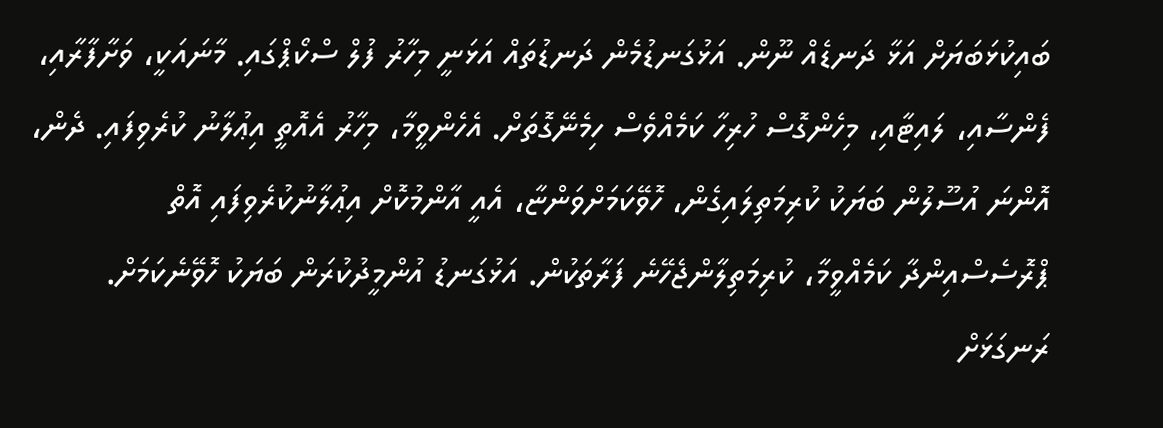ބައިކުޅަބަޔަށް އަޅާ ދަނޑެއް ނޫން. އަޅުގަނޑުމެން ދަނޑުތައް އަޅަނީ މިހާރު ފުލް ސްކޯޕްގައި. މާނައަކީ، ވަށާފާރާއި، ފެންސާއި، ލައިޓާއި، މިހެންގޮސް ހުރިހާ ކަމެއްވެސް ހިމެނޭގޮތަށް. އެހެންވީމާ، މިހާރު އެއޮތީ އިޢުލާނު ކުރެވިފައި. ދެން، އޮންނަ އުސޫލުން ބަޔަކު ކުރިމަތިލައިގެން، ހޮވޭކަމަށްވަންޏާ، އެއީ އާންމުކޮށް އިޢުލާނުކުރެވިފައި އޮތް ޕްރޮސެސްއިންދާ ކަމެއްވީމާ، ކުރިމަތިލާންޖެހޭނެ ފަރާތަކުން. އަޅުގަނޑު އުންމީދުކުރަން ބަޔަކު ހޮވޭނެކަމަށް. ރަނގަޅަށް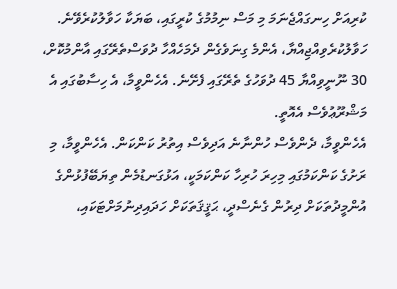ކުރިއަށް ހިނގައްޖެނަމަ މި މަސް ނިމުމުގެ ކުރީގައި، ބަޔަކާ ހަވާލުކުރެވޭނެ. ހަވާލުކުރެވިއްޖިއްޔާ، އެންމެ ގިނަވެގެން ދެމަހެއްހާ ދުވަސްތެރޭގައި އާންމުކޮށް، 30 ނޫނީވިއްޔާ 45 ދުވަހުގެ ތެރޭގައި ފެށޭނެ. އެހެންވީމާ، އެ ހިސާބުގައި އެ މަޝްރޫޢުވެސް އެއޮތީ.
އެހެންވީމާ، ދެންވެސް ހުންނާނެ އަދިވެސް އިތުރު ކަންކަން. އެހެންވީމާ، މި ރަށުގެ ކަންކަމުގައި މިހިރަ ހުރިހާ ކަންކަމަކީ، އަޅުގަނޑުމެން ތިޔަބޭފުޅުންގެ އުންމީދުތަކަށް ދިރުން ގެނެސްދީ، ޙަޤީޤަތަކަށް ހަދައިދިނުމަށްޓަކައި،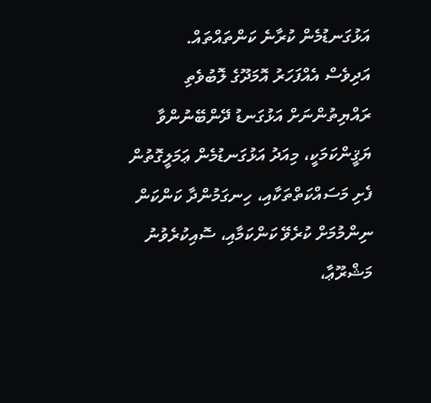އަޅުގަނޑުމެން ކުރާނެ ކަންތައްތައް.
އަދިވެސް އެއްފަހަރު އޮމަދޫގެ ލޮބުވެތި ރައްޔިތުންނަށް އަޅުގަނޑު ދޭންބޭނުންވާ ޔަޤީންކަމަކީ، މިއަދު އަޅުގަނޑުމެން ޢަމަލީގޮތުން ފެށި މަސައްކަތްތަކާއި، ހިނގަމުންދާ ކަންކަން ނިންމުމަށް ކުރެވޭ ކަންކަމާއި، ސޮއިކުރެވުނު މަޝްރޫޢާ،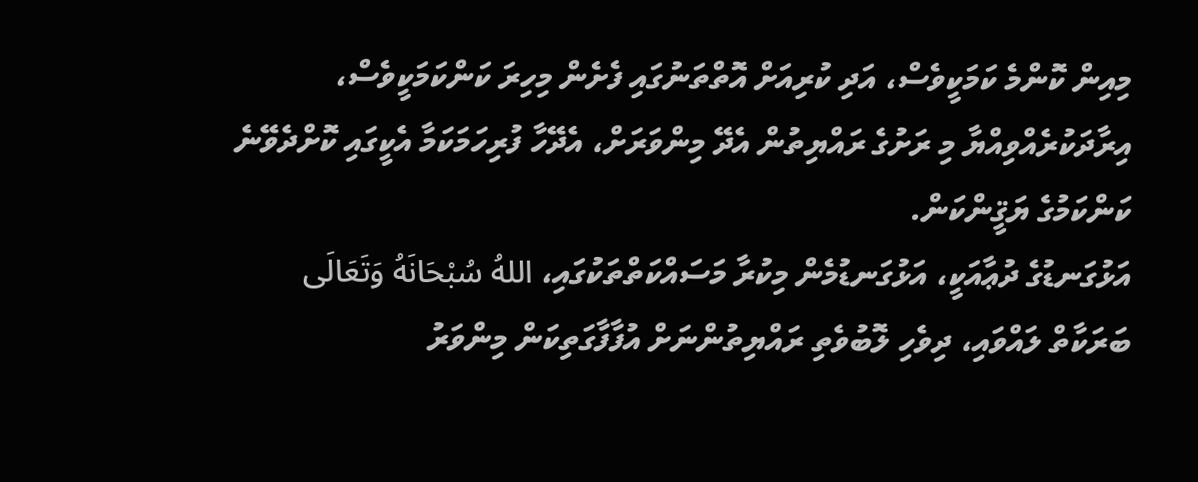މިއިން ކޮންމެ ކަމަކީވެސް، އަދި ކުރިއަށް އޮތްތަނުގައި ފެށެން މިހިރަ ކަންކަމަކީވެސް، އިރާދަކުރެއްވިއްޔާ މި ރަށުގެ ރައްޔިތުން އެދޭ މިންވަރަށް، އެދޭހާ ފުރިހަމަކަމާ އެކީގައި ކޮށްދެވޭނެ ކަންކަމުގެ ޔަޤީންކަން.
އަޅުގަނޑުގެ ދުޢާއަކީ، އަޅުގަނޑުމެން މިކުރާ މަސައްކަތްތަކުގައި، اللهُ سُبْحَانَهُ وَتَعَالَى ބަރަކާތް ލައްވައި، ދިވެހި ލޮބުވެތި ރައްޔިތުންނަށް އުފާފާގަތިކަން މިންވަރު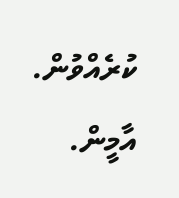ކުރެއްވުން. އާމީން.